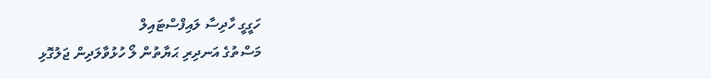ހަގީގީ ހާދިސާ ލައިފްސްޓައިލް
މަސްތުގެ އަނދިރި ޙަޔާތުން ލޯ ހުޅުވާލަދިން ޖަލުގޮޅި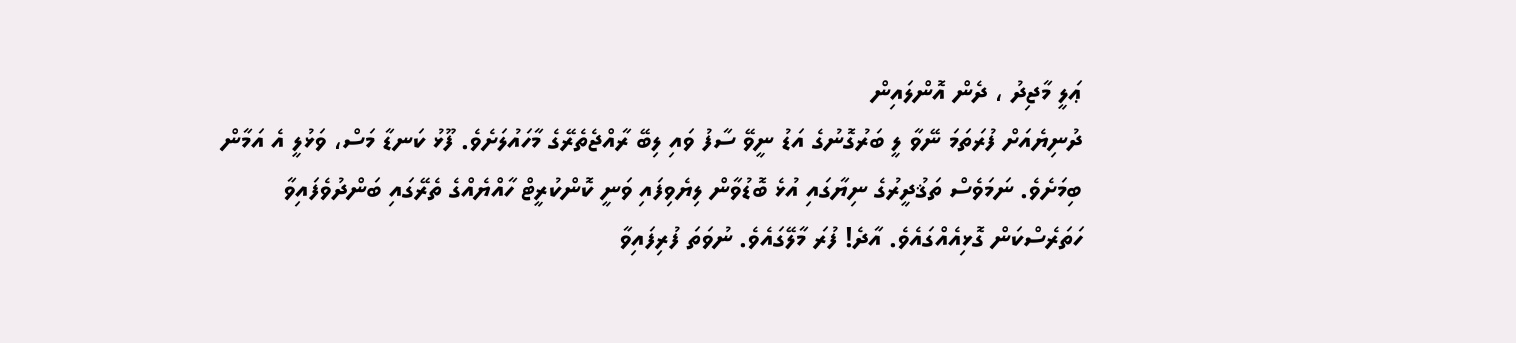ޢަލީ މާޖިދު ، ދެން އޮންލައިން
ދުނިޔެއަށް ފުރަތަމަ ނޭވާ ލީ ބަރުގޮނުގެ އަޑު ނީވޭ ސާފު ވައި ލިބޭ ރާއްޖެތެރޭގެ މާހައުލަށެވެ. ފޫޅު ކަނޑާ މަސް، ވަޅުލީ އެ އަމާން ބިމަށެވެ. ނަމަވެސް ތަޤުދީރުގެ ނިޔާގައި އުޅެ ބޮޑުވާން ލިޔެވިފައި ވަނީ ކޮންކުރީޓް ހާއްޔެއްގެ ތެރޭގައި ބަންދުވެފައިވާ ހަތަރެސްކަން ގޮޅިއެއްގައެވެ. އާދެ! ފުރަ މާލޭގައެވެ. ނުވަތަ ފުރިފައިވާ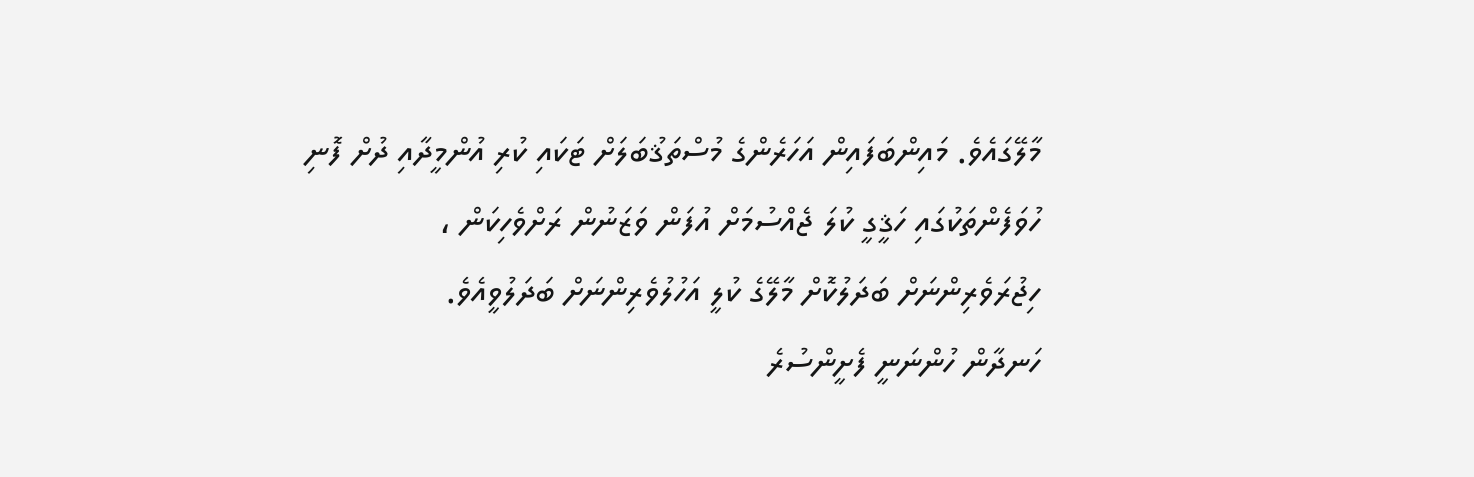މާލޭގައެވެ. މައިންބަފައިން އަހަރެންގެ މުސްތަޤުބަލަށް ޓަކައި ކުރި އުންމީދާއި ދުށް ފޮނި ހުވަފެންތަކުގައި ހަޤީގީ ކުލަ ޖެއްސުމަށް އުފަން ވަޒަނުން ރަށްވެހިކަން ، ހިޖުރަވެރިންނަށް ބަދަލުކޮށް މާލޭގެ ކުލީ އަހުލުވެރިންނަށް ބަދަލުވީއެވެ.
ހަނދާން ހުންނަނީ ފެށީންސުރެ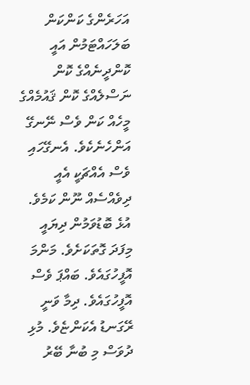އަހަރެންގެ ކަންކަން ބަލަހައްޓަމުން އައީ ކޮންދީނެއްގެ ކޮން ނަސްލެއްގެ ކޮން ޤައުމެއްގެ މީހެއް ކަން ވެސް ނޭނގޭ އަންހެނެކެވެ. އެނގޭހައި ވެސް އެއްޗަކީ އެއީ ދިވެއްސެއް ނޫން ކަމެވެ.
އުޅެ ބޮޑުވަމުން ދިޔައީ މިފަދަ ގޮތަކަށެވެ. މަންމަ އޮފީހުގައެވެ. ބައްޕަ ވެސް އޮފީހުގައެވެ. ދިމާ ވަނީ ރޭގަނޑު އެކަންޏެވެ. މުޅި ދުވަސް މި ބުނާ ބޭރު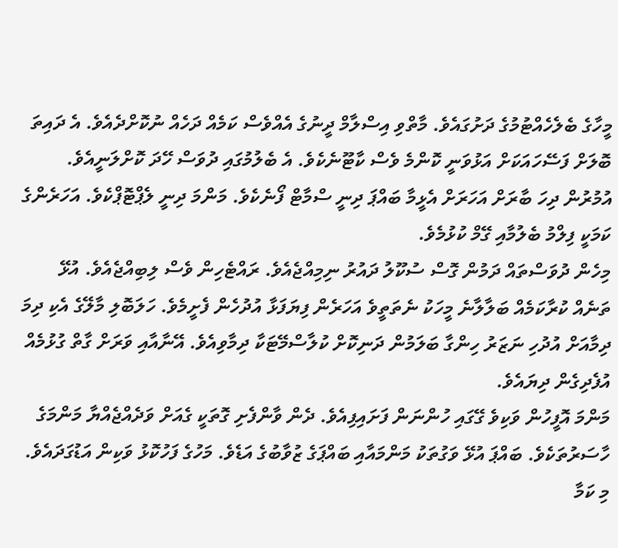މީހާގެ ބެލެހެއްޓުމުގެ ދަށުގައެވެ. މާތްވި އިސްލާމް ދީނުގެ އެއްވެސް ކަމެއް ދަހެއް ނުކޮށްދެއެވެ. އެ ދައިތަ ބޮލަށް ފަސޭހައަކަށް އަޅުވަނީ ކޮންމެ ވެސް ކާޓޫނެކެވެ. އެ ބެލުމުގައި ދުވަސް ހޭދަ ކޮށްލަނީއެވެ. އުމުރުން ދިހަ ބާރަށް އަހަރަށް އެޅީމާ ބައްޕަ ދިނީ ސްމާޓް ފޯނެކެވެ. މަންމަ ދިނީ ލެޕްޓޮޕްކެވެ. އަހަރެންގެ ކަމަކީ ފިލްމު ބެލުމާއި ގޭމް ކުޅުމެވެ.
މިހެން ދުވަސްތައް ދަމުން ގޮސް ސުކޫލު ދައުރު ނިމިއްޖެއެވެ. ރައްޓެހިން ވެސް ލިބިއްޖެއެވެ. އުޅޭ ތަނެއް ކުރާކަމެއް ބަލާލާނެ މީހަކު ނެތަތީވެ އަހަރެން ފިޔަފަޅާ އުދުހެން ފެށީމެވެ. ހަލަބޮލި މާލޭގެ އެކި ދިމަ ދިމާއަށް އުދުހި ނަޒަރު ހިންގާ ބަލަމުން ދަނިކޮށް ކުލާސްމޭޓަކާ ދިމާވިއެވެ. އޭނާއާއި ވަރަށް ގާތް ގުޅުމެއް އުފެދިގެން ދިޔައެވެ.
މަންމަ އޮފީހުން ވަކިވެ ގޭގައި ހުންނަން ފަށައިފިއެވެ. ދެން ވާންފެށި ގޮތަކީ ގެއަށް ވަދެއްޖެއްޔާ މަންމަގެ ހާސަރުތަކެވެ. ބައްޕަ އުޅޭ ވަގުތަކު މަންމައާއި ބައްޕަގެ ޒުވާބުގެ އަޑެވެ. މަހުގެ ފަހުކޮޅު ވަކިން އަޑުގަދައެވެ. މި ކަމާ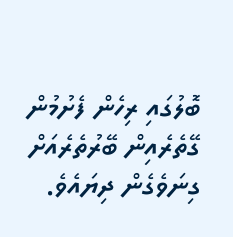ބޮލުގައި ރިހެން ފެށުމުން ގޭތެރެއިން ބޭރުތެރެއަށް ގިނަވެގެން ދިޔައެވެ.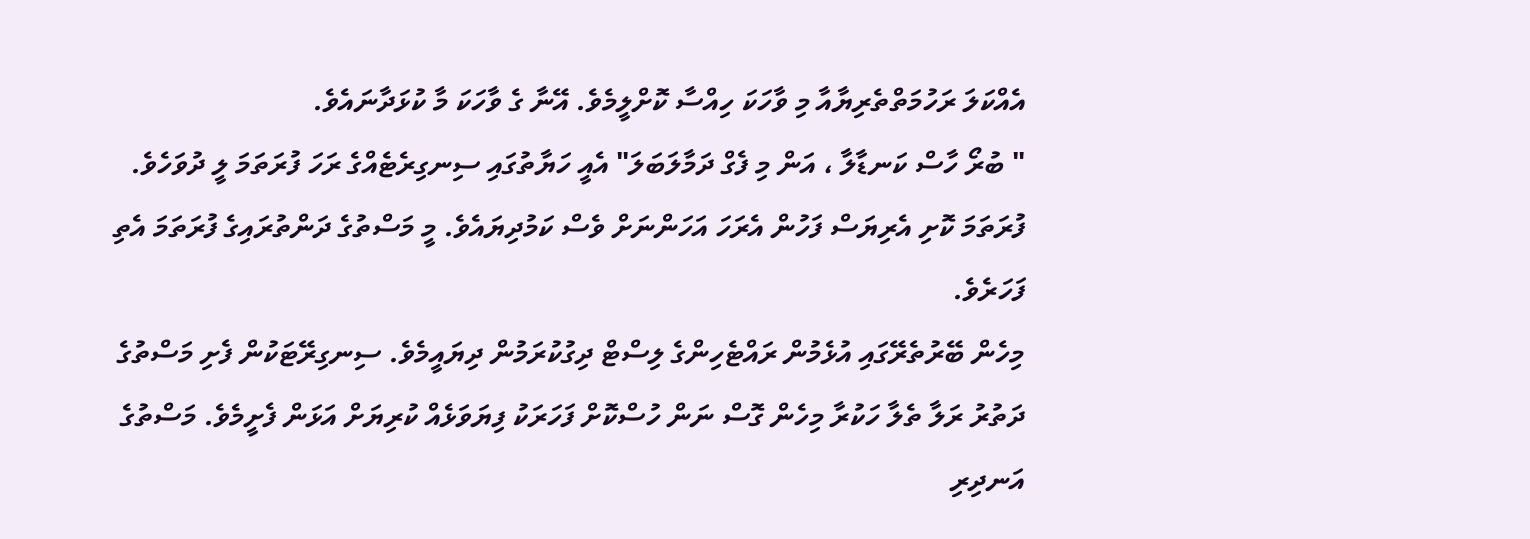އެއްކަލަ ރަހުމަތްތެރިޔާއާ މި ވާހަކަ ހިއްސާ ކޮށްލީމެވެ. އޭނާ ގެ ވާހަކަ މާ ކުޅަދާނައެވެ.
" ބުރޯ ހާސް ކަނޑާލާ ، އަން މި ފެގް ދަމާލަބަލަ" އެއީ ހަޔާތުގައި ސިނގިރެޓެއްގެ ރަހަ ފުރަތަމަ ލީ ދުވަހެވެ. ފުރަތަމަ ކޮށި އެރިޔަސް ފަހުން އެރަހަ އަހަންނަށް ވެސް ކަމުދިޔައެވެ. މީ މަސްތުގެ ދަންތުރައިގެ ފުރަތަމަ އެތި ފަހަރެވެ.
މިހެން ބޭރުތެރޭގައި އުޅެމުން ރައްޓެހިންގެ ލިސްޓް ދިގުކުރަމުން ދިޔައީމެވެ. ސިނގިރޭޓަކުން ފެށި މަސްތުގެ ދަތުރު ރަލާ ތެލާ ހަކުރާ މިހެން ގޮސް ނަން ހުސްކޮށް ފަހަރަކު ފިޔަވަޅެއް ކުރިޔަށް އަޅަން ފެށީމެވެ. މަސްތުގެ އަނދިރި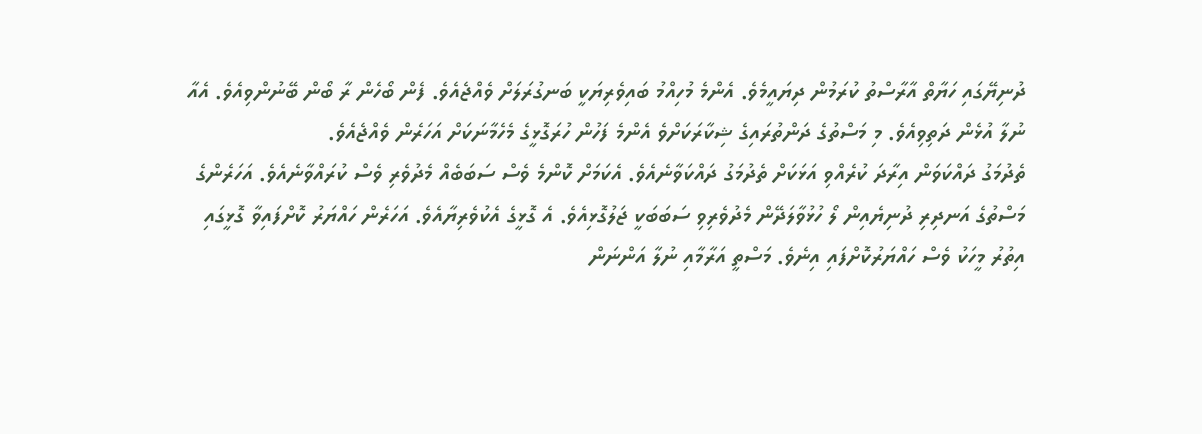ދުނިޔޭގައި ހަޔާތް އާރާސްތު ކުރަމުން ދިޔައީމެވެ. އެންމެ މުހިއްމު ބައިވެރިޔަކީ ބަނގުރަލަށް ވެއްޖެއެވެ. ފެން ބޯހެން ރާ ބޯން ބޭނުންވިއެވެ. އެއާ ނުލާ އުޅެން ދަތިވިއެވެ. މި މަސްތުގެ ދަންތުރައިގެ ޝިކާރަކަށްވެ އެންމެ ފަހުން ހުރަގޮޅީގެ މެހެމާނަކަށް އަހަރެން ވެއްޖެއެވެ.
ތެދުމަގު ދައްކަވަން އިރާދަ ކުރެއްވި އަޅަކަށް ތެދުމަގު ދައްކަވާނެއެވެ. އެކަމަށް ކޮންމެ ވެސް ސަބަބެއް މެދުވެރި ވެސް ކުރައްވާނެއެވެ. އަހަރެންގެ މަސްތުގެ އަނދިރި ދުނިޔެއިން ލޯ ހުޅުވާލަދޭން މެދުވެރިވި ސަބަބަކީ ޖަލުގޮޅިއެވެ. އެ ގޮޅީގެ އެކުވެރިޔާއެވެ. އަހަރެން ހައްޔަރު ކޮށްފައިވާ ގޮޅީގައި އިތުރު މީހަކު ވެސް ހައްޔަރުކޮށްފައި އިނެވެ. މަސްތީ އަރާމާއި ނުލާ އަންނަން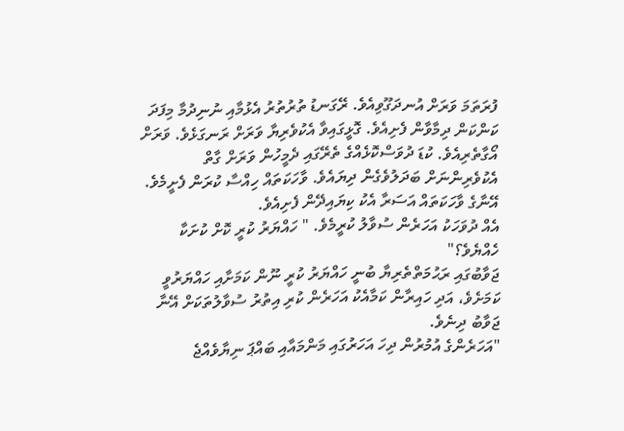ފުރަތަމަ ވަރަށް އުނދަގޫވިއެވެ. ރޭގަނޑު ތުރުތުރު އެޅުމާއި ނުނިދުމާ މިފަދަ ކަންކަން ދިމާވާން ފެށިއެވެ. ގޮޅީގައިވާ އެކުވެރިޔާ ވަރަށް ރަނގަޅެވެ. ވަރަށް އޯގާތެރިއެވެ. ކުޑަ ދުވަސްކޮޅެއްގެ ތެރޭގައި ދެމީހުން ވަރަށް ގާތް އެކުވެރިންނަށް ބަދަލުވެގެން ދިޔައެވެ. ވާހަކަތައް ހިއްސާ ކުރަން ފެށީމެވެ. އޭނާގެ ވާހަކަތައް އަސަރާ އެކު ކިޔައިދޭން ފެށިއެވެ.
އެއް ދުވަހަކު އަހަރެން ސުވާލު ކުރީމެވެ. " ހައްޔަރު ކުރީ ކޮށް ކުށަކާ ހެއްޔެވެ؟"
ޖަވާބުގައި ރަޙުމަތްތެރިޔާ ބުނީ ހައްޔަރު ކުރީ ނޫން ކަމަށާއި ހައްޔަރުވީ ކަމަށެވެ، އަދި ހައިރާން ކަމާއެކު އަހަރެން ކުރި އިތުރު ސުވާލުތަކަށް އޭނާ ޖަވާބު ދިނެވެ.
"އަހަރެންގެ އުމުރުން ދިހަ އަހަރުގައި މަންމައާއި ބައްޕަ ނިޔާވެއްޖެ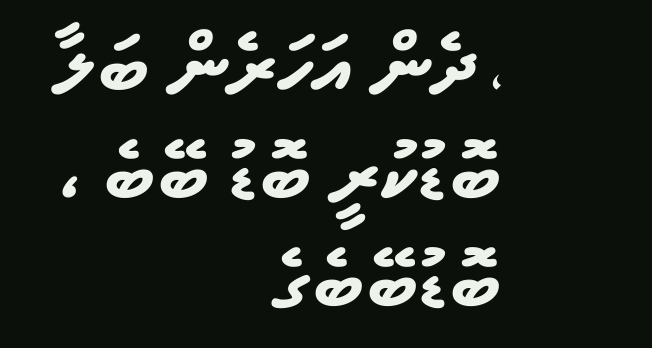، ދެން އަހަރެން ބަލާ ބޮޑުކުރީ ބޮޑު ބޭބެ ، ބޮޑުބޭބެގެ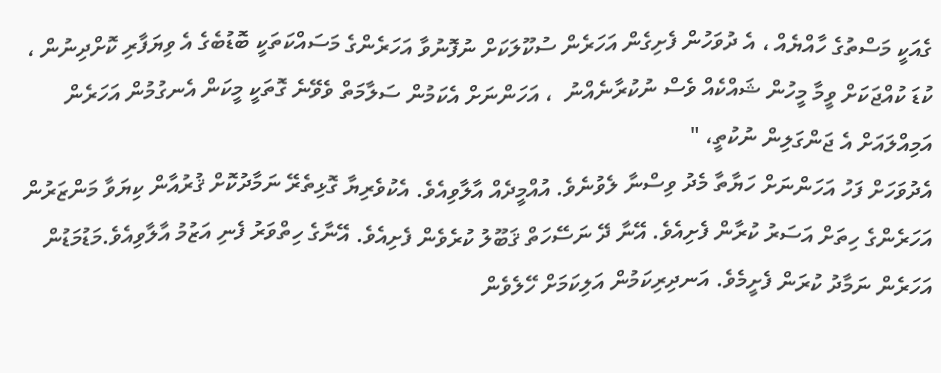ގެއަކީ މަސްތުގެ ހާއްޔެއް ، އެ ދުވަހުން ފެށިގެން އަހަރެން ސުކޫލަކަށް ނުފޮނުވާ އަހަރެންގެ މަސައްކަތަކީ ބޮޑުބެގެ އެ ވިޔަފާރި ކޮށްދިނުން ، ކުޑަ ކުއްޖަކަށް ވީމާ މީހުން ޝައްކެއް ވެސް ނުކުރާނެއްނު  ، އަހަންނަށް އެކަމުން ސަލާމަތް ވެވޭނެ ގޮތަކީ މީކަން އެނގުމުން އަހަރެން އަމިއްލައަށް އެ ޖަންގަލިން ނުކުތީ، "
އެދުވަހަށް ފަހު އަހަންނަށް ހަޔާތާ މެދު ވިސްނާ ލެވުނެވެ. އުއްމީދެއް އާލާވިއެވެ. އެކުވެރިޔާ ގޮޅިތެރޭ ނަމާދުކޮށް ޤުރުއާން ކިޔަވާ މަންޒަރުން އަހަރެންގެ ހިތަށް އަސަރު ކުރާން ފެށިއެވެ. އޭނާ ދޭ ނަސޭހަތް ޤަބޫލު ކުރެވެން ފެށިއެވެ. އޭނާގެ ހިތްވަރު ފެނި އަޒުމު އާލާވިއެވެ.މަޑުމަޑުން އަހަރެން ނަމާދު ކުރަން ފެށީމެވެ. އަނދިރިކަމުން އަލިކަމަށް ހޭލެވެން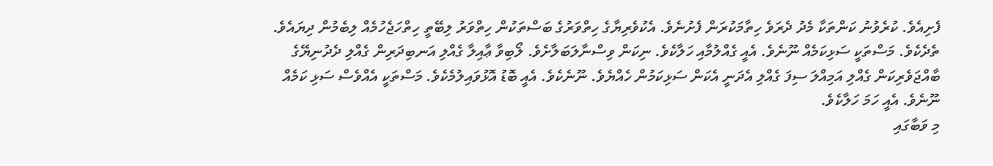ފެށިއެވެ. ކުރެވުނު ކަންތަކާ މެދު ދެރަވެ ހިތާމަކުރަން ފެށުނެވެ. އެކުވެރިޔާގެ ހިތްވަރުގެ ބަސްތަކުން ހިތްވަރު ލިބޭތީ ހިތްހަޖެހުމެއް ލިބެމުން ދިޔައެވެ. ތެދެކެވެ. މަސްތަކީ ސަޅިކަމެއް ނޫނެވެ. އެއީ ގެއްލުމާއި ހަލާކެވެ. ނިކަން ވިސްނާލަބަލާށެވެ. ލޯބިވާ ޢާއިލާ ގެއްލި އަނބިދަރިން ގެއްލި ދެދުނިޔޭގެ ބާއްޖަވެރިކަން ގެއްލި އަމިއްލަ ސިފަ ގެއްލި އެދަނީ އެކަން ސަޅިކަމުން ހެއްޔެވެ. ނޫނެކެވެ. އެއީ ބޮޑު އޮޅުވައިލުމެކެވެ. މަސްތަކީ އެއްވެސް ސަޅި ކަމެއް ނޫނެވެ. އެއީ ހަމަ ހަލާކެވެ.
މި ވަބާގައި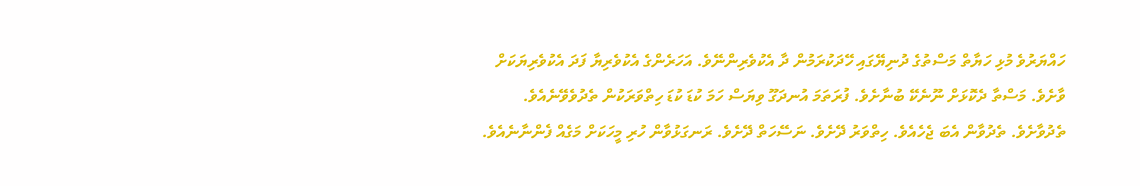ހައްޔަރުވެ މުޅި ހަޔާތް މަސްތުގެ ދުނިޔޭގައި ހޭދަކުރަމުން ދާ އެކުވެރިންނޭވެ. އަހަރެންގެ އެކުވެރިޔާ ފަދަ އެކުވެރިޔަކަށް ވާށެވެ. މަސްތާ ދެކޮޅަށް ނޫނެކޭ ބުނާށެވެ. ފުރަތަމަ އުނދަގޫ ވިޔަސް ހަމަ ކުޑަ ކުޑަ ހިތްވަރަކުން ތެދުވެވޭނެއެވެ. ތެދުވާށެވެ. ތެދުވާން އެބަ ޖެހެއެވެ. ހިތްވަރު ދޭށެވެ. ނަސޭހަތް ދޭށެވެ. ރަނގަޅުވާން ހުރި މީހަކަށް މަގެއް ފެންނާނެއެވެ.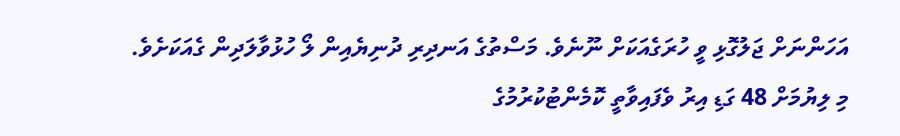އަހަންނަށް ޖަލުގޮޅި ވީ ހުރަގެއަކަށް ނޫނެވެ. މަސްތުގެ އަނދިރި ދުނިޔެއިން ލޯ ހުޅުވާލަދިން ގެއަކަށެވެ.
މި ލިޔުމަށް 48 ގަޑި އިރު ވެފައިވާތީ ކޮމެންޓުކުރުމުގެ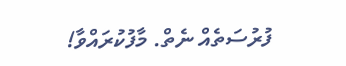ފުރުސަތެއް ނެތް. މާފުކުރައްވާ!